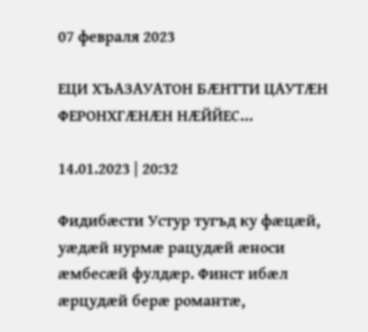07 февраля 2023

ЕЦИ ХЪАЗАУАТОН БÆНТТИ ЦАУТÆН ФЕРОНХГÆНÆН НÆЙЙЕС…

14.01.2023 | 20:32

Фидибæсти Устур тугъд ку фæцæй, уæдæй нурмæ рацудæй æноси æмбесæй фулдæр. Финст ибæл æрцудæй берæ романтæ,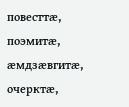повесттæ, поэмитæ, æмдзæвгитæ, очерктæ,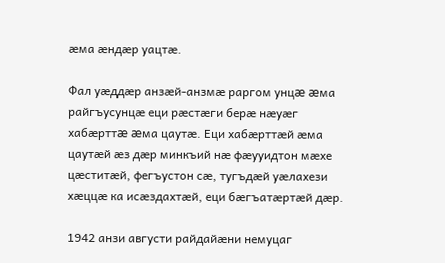æма æндæр уацтæ.

Фал уæддæр анзæй-анзмæ раргом унцæ æма райгъусунцæ еци рæстæги берæ нæуæг хабæрттæ æма цаутæ. Еци хабæрттæй æма цаутæй æз дæр минкъий нæ фæууидтон мæхе цæститæй, фегъустон сæ, тугъдæй уæлахези хæццæ ка исæздахтæй, еци бæгъатæртæй дæр.

1942 анзи августи райдайæни немуцаг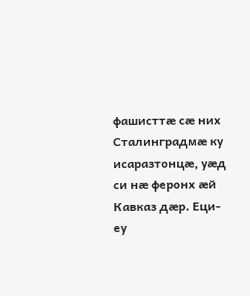фашисттæ сæ них Сталинградмæ ку исаразтонцæ, уæд си нæ феронх æй Кавказ дæр. Еци-еу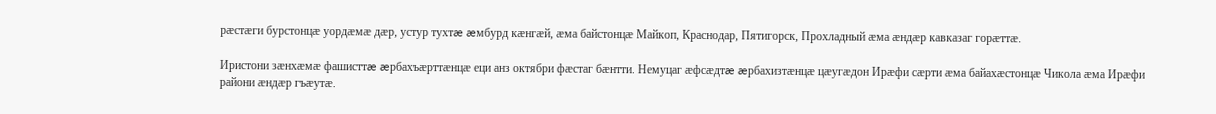рæстæги бурстонцæ уордæмæ дæр, устур тухтæ æмбурд кæнгæй, æма байстонцæ Майкоп, Краснодар, Пятигорск, Прохладный æма æндæр кавказаг горæттæ.

Иристони зæнхæмæ фашисттæ æрбахъæрттæнцæ еци анз октябри фæстаг бæнтти. Немуцаг æфсæдтæ æрбахизтæнцæ цæугæдон Ирæфи сæрти æма байахæстонцæ Чикола æма Ирæфи райони æндæр гъæутæ.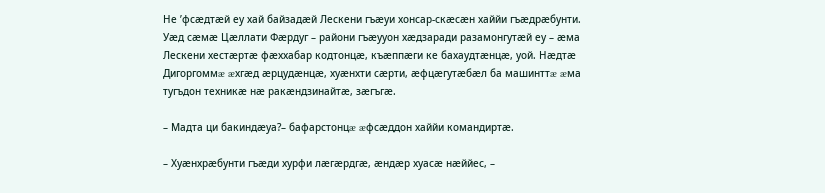Не ’фсæдтæй еу хай байзадæй Лескени гъæуи хонсар-скæсæн хаййи гъæдрæбунти. Уæд сæмæ Цæллати Фæрдуг – райони гъæууон хæдзаради разамонгутæй еу – æма Лескени хестæртæ фæххабар кодтонцæ, къæппæги ке бахаудтæнцæ, уой. Нæдтæ Дигоргоммæ æхгæд æрцудæнцæ, хуæнхти сæрти, æфцæгутæбæл ба машинттæ æма тугъдон техникæ нæ ракæндзинайтæ, зæгъгæ.

– Мадта ци бакиндæуа?– бафарстонцæ æфсæддон хаййи командиртæ.

– Хуæнхрæбунти гъæди хурфи лæгæрдгæ, æндæр хуасæ нæййес, –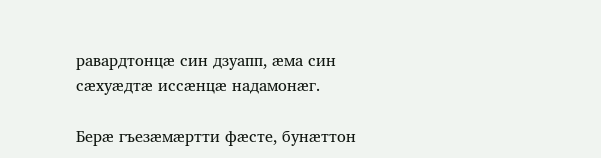равардтонцæ син дзуапп, æма син сæхуæдтæ иссæнцæ надамонæг.

Берæ гъезæмæртти фæсте, бунæттон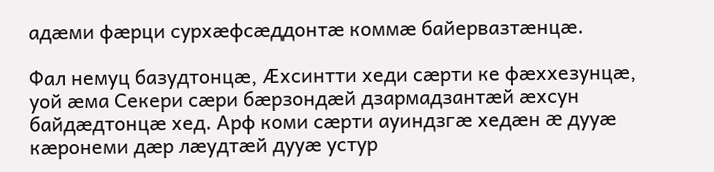адæми фæрци сурхæфсæддонтæ коммæ байервазтæнцæ.

Фал немуц базудтонцæ, Æхсинтти хеди сæрти ке фæххезунцæ, уой æма Секери сæри бæрзондæй дзармадзантæй æхсун байдæдтонцæ хед. Арф коми сæрти ауиндзгæ хедæн æ дууæ кæронеми дæр лæудтæй дууæ устур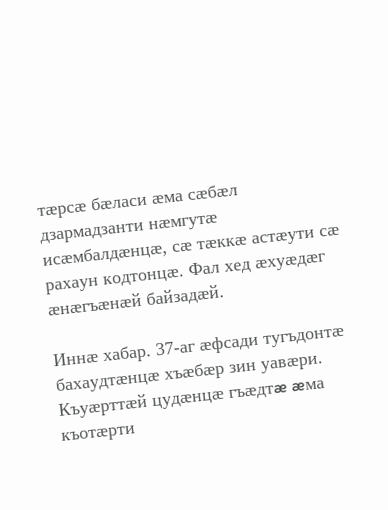тæрсæ бæласи æма сæбæл дзармадзанти нæмгутæ исæмбалдæнцæ, сæ тæккæ астæути сæ рахаун кодтонцæ. Фал хед æхуæдæг æнæгъæнæй байзадæй.

Иннæ хабар. 37-аг æфсади тугъдонтæ бахаудтæнцæ хъæбæр зин уавæри. Къуæрттæй цудæнцæ гъæдтæ æма къотæрти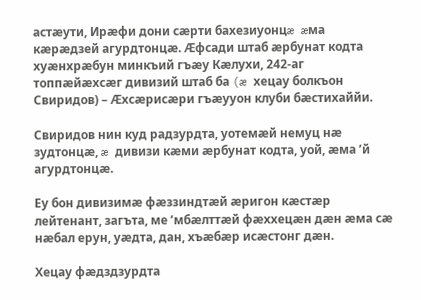астæути, Ирæфи дони сæрти бахезиуонцæ æма кæрæдзей агурдтонцæ. Æфсади штаб æрбунат кодта хуæнхрæбун минкъий гъæу Кæлухи, 242-аг топпæйæхсæг дивизий штаб ба (æ хецау болкъон Свиридов) – Æхсæрисæри гъæууон клуби бæстихаййи.

Свиридов нин куд радзурдта, уотемæй немуц нæ зудтонцæ, æ дивизи кæми æрбунат кодта, уой, æма ’й агурдтонцæ.

Еу бон дивизимæ фæззиндтæй æригон кæстæр лейтенант, загъта, ме ’мбæлттæй фæххецæн дæн æма сæ нæбал ерун, уæдта, дан, хъæбæр исæстонг дæн.

Хецау фæдздзурдта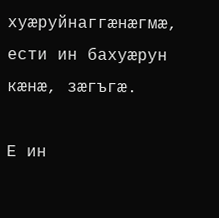хуæруйнаггæнæгмæ, ести ин бахуæрун кæнæ, зæгъгæ.

Е ин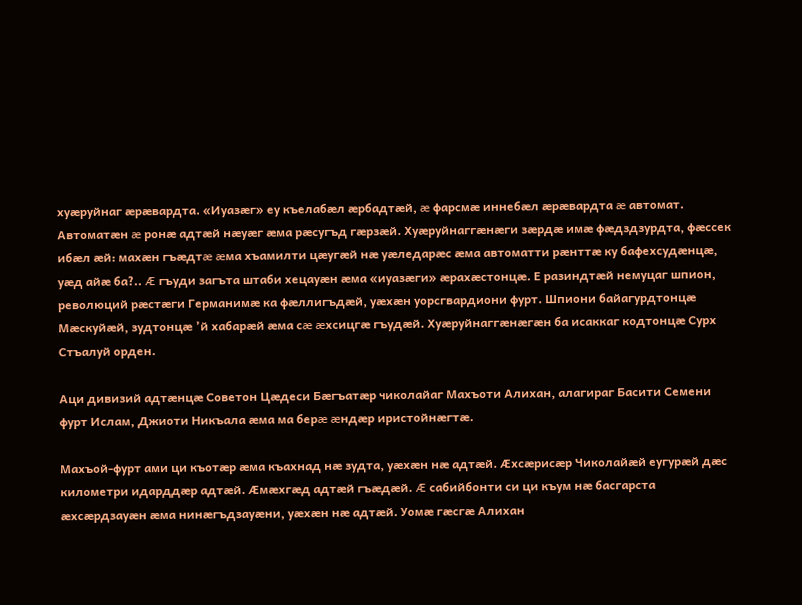хуæруйнаг æрæвардта. «Иуазæг» еу къелабæл æрбадтæй, æ фарсмæ иннебæл æрæвардта æ автомат. Автоматæн æ ронæ адтæй нæуæг æма рæсугъд гæрзæй. Хуæруйнаггæнæги зæрдæ имæ фæдздзурдта, фæссек ибæл æй: махæн гъæдтæ æма хъамилти цæугæй нæ уæледарæс æма автоматти рæнттæ ку бафехсудæнцæ, уæд айæ ба?.. Æ гъуди загъта штаби хецауæн æма «иуазæги» æрахæстонцæ. Е разиндтæй немуцаг шпион, революций рæстæги Германимæ ка фæллигъдæй, уæхæн уорсгвардиони фурт. Шпиони байагурдтонцæ Мæскуйæй, зудтонцæ ’й хабарæй æма сæ æхсицгæ гъудæй. Хуæруйнаггæнæгæн ба исаккаг кодтонцæ Сурх Стъалуй орден.

Аци дивизий адтæнцæ Советон Цæдеси Бæгъатæр чиколайаг Махъоти Алихан, алагираг Басити Семени фурт Ислам, Джиоти Никъала æма ма берæ æндæр иристойнæгтæ.

Махъой-фурт ами ци къотæр æма къахнад нæ зудта, уæхæн нæ адтæй. Æхсæрисæр Чиколайæй еугурæй дæс километри идарддæр адтæй. Æмæхгæд адтæй гъæдæй. Æ сабийбонти си ци къум нæ басгарста æхсæрдзауæн æма нинæгъдзауæни, уæхæн нæ адтæй. Уомæ гæсгæ Алихан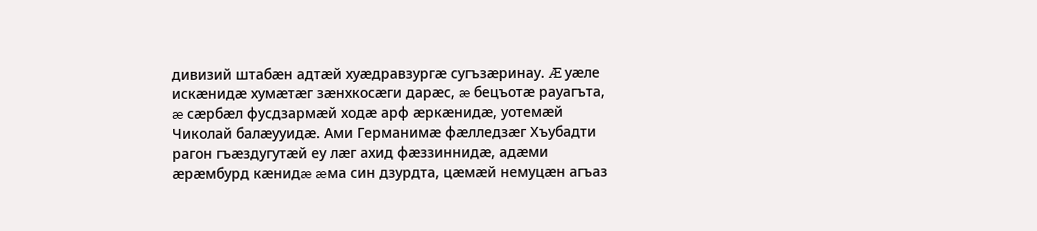дивизий штабæн адтæй хуæдравзургæ сугъзæринау. Æ уæле искæнидæ хумæтæг зæнхкосæги дарæс, æ бецъотæ рауагъта, æ сæрбæл фусдзармæй ходæ арф æркæнидæ, уотемæй Чиколай балæууидæ. Ами Германимæ фæлледзæг Хъубадти рагон гъæздугутæй еу лæг ахид фæззиннидæ, адæми æрæмбурд кæнидæ æма син дзурдта, цæмæй немуцæн агъаз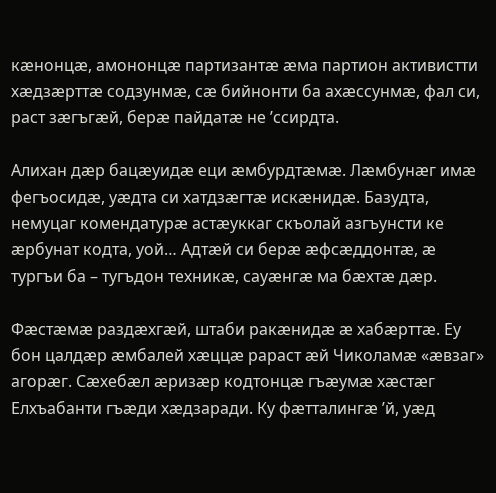кæнонцæ, амононцæ партизантæ æма партион активистти хæдзæрттæ содзунмæ, сæ бийнонти ба ахæссунмæ, фал си, раст зæгъгæй, берæ пайдатæ не ’ссирдта.

Алихан дæр бацæуидæ еци æмбурдтæмæ. Лæмбунæг имæ фегъосидæ, уæдта си хатдзæгтæ искæнидæ. Базудта, немуцаг комендатурæ астæуккаг скъолай азгъунсти ке æрбунат кодта, уой… Адтæй си берæ æфсæддонтæ, æ тургъи ба – тугъдон техникæ, сауæнгæ ма бæхтæ дæр.

Фæстæмæ раздæхгæй, штаби ракæнидæ æ хабæрттæ. Еу бон цалдæр æмбалей хæццæ рараст æй Чиколамæ «æвзаг» агорæг. Сæхебæл æризæр кодтонцæ гъæумæ хæстæг Елхъабанти гъæди хæдзаради. Ку фæтталингæ ’й, уæд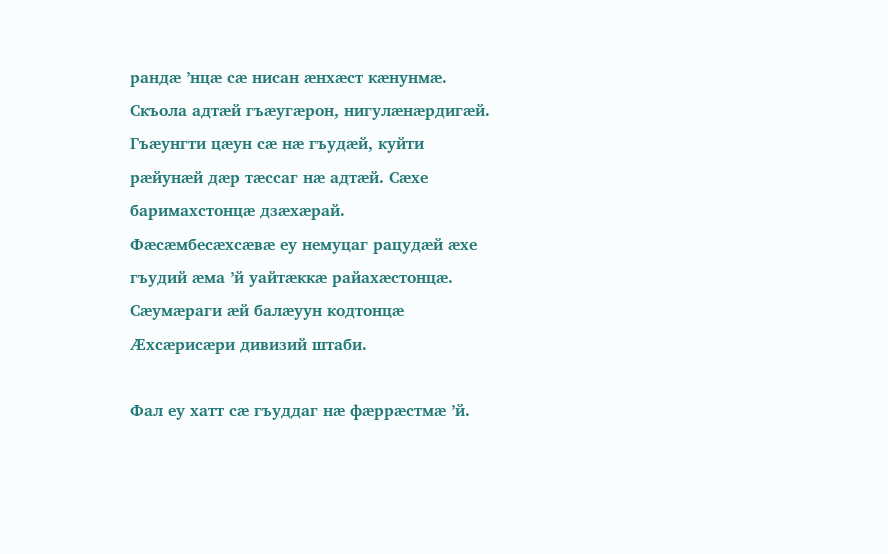рандæ ’нцæ сæ нисан æнхæст кæнунмæ. Скъола адтæй гъæугæрон, нигулæнæрдигæй. Гъæунгти цæун сæ нæ гъудæй, куйти рæйунæй дæр тæссаг нæ адтæй. Сæхе баримахстонцæ дзæхæрай. Фæсæмбесæхсæвæ еу немуцаг рацудæй æхе гъудий æма ’й уайтæккæ райахæстонцæ. Сæумæраги æй балæуун кодтонцæ Æхсæрисæри дивизий штаби.

Фал еу хатт сæ гъуддаг нæ фæррæстмæ ’й.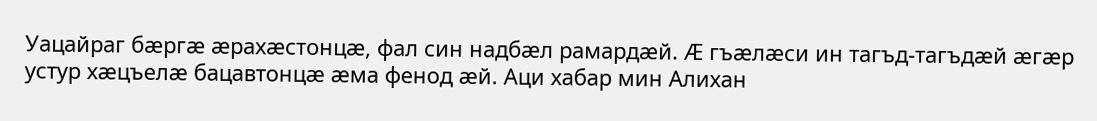Уацайраг бæргæ æрахæстонцæ, фал син надбæл рамардæй. Æ гъæлæси ин тагъд-тагъдæй æгæр устур хæцъелæ бацавтонцæ æма фенод æй. Аци хабар мин Алихан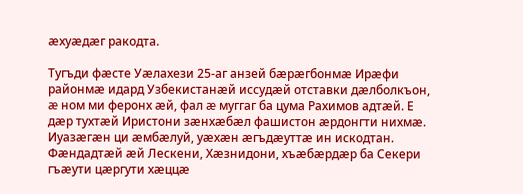æхуæдæг ракодта.

Тугъди фæсте Уæлахези 25-аг анзей бæрæгбонмæ Ирæфи районмæ идард Узбекистанæй иссудæй отставки дæлболкъон, æ ном ми феронх æй, фал æ муггаг ба цума Рахимов адтæй. Е дæр тухтæй Иристони зæнхæбæл фашистон æрдонгти нихмæ. Иуазæгæн ци æмбæлуй, уæхæн æгъдæуттæ ин искодтан. Фæндадтæй æй Лескени, Хæзнидони, хъæбæрдæр ба Секери гъæути цæргути хæццæ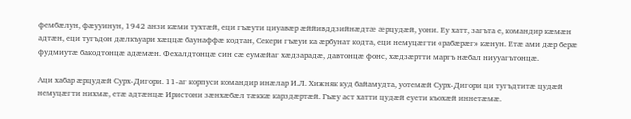фембæлун, фæууинун, 1942 анзи кæми тухтæй, еци гъæути циуавæр æййивддзийнæдтæ æрцудæй, уони. Еу хатт, загъта е, командир кæмæн адтæн, еци тугъдон дæлкъуари хæццæ баунаффæ кодтан, Секери гъæуи ка æрбунат кодта, еци немуцæгти «рабæрæг» кæнун. Етæ ами дæр берæ фудмиутæ бакодтонцæ адæмæн. Фехалдтонцæ син сæ еумæйаг хæдзарадæ, давтонцæ фонс, хæдзæртти маргъ нæбал ниууагътонцæ.

Аци хабар æрцудæй Сурх-Дигори. 11-аг корпуси командир инæлар И.Л. Хижняк куд байамудта, уотемæй Сурх-Дигори ци тугъдтитæ цудæй немуцæгти нихмæ, етæ адтæнцæ Иристони зæнхæбæл тæккæ карздæртæй. Гъæу аст хатти цудæй еуети къохæй иннетæмæ.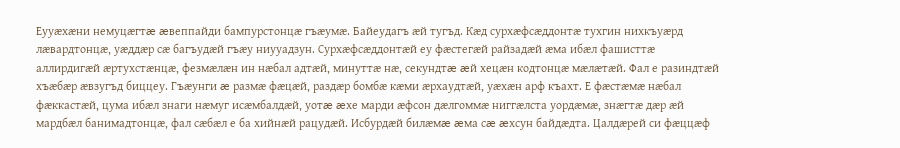Еууæхæни немуцæгтæ æвеппайди бампурстонцæ гъæумæ. Байеудагъ æй тугъд. Кæд сурхæфсæддонтæ тухгин нихкъуæрд лæвардтонцæ, уæддæр сæ багъудæй гъæу ниууадзун. Сурхæфсæддонтæй еу фæстегæй райзадæй æма ибæл фашисттæ аллирдигæй æртухстæнцæ, фезмæлæн ин нæбал адтæй, минуттæ нæ, секундтæ æй хецæн кодтонцæ мæлæтæй. Фал е разиндтæй хъæбæр æвзугъд биццеу. Гъæунги æ размæ фæцæй, раздæр бомбæ кæми æрхаудтæй, уæхæн арф къахт. Е фæстæмæ нæбал фæккастæй, цума ибæл знаги нæмуг исæмбалдæй, уотæ æхе марди æфсон дæлгоммæ ниггæлста уордæмæ, знæгтæ дæр æй мардбæл банимадтонцæ, фал сæбæл е ба хийнæй рацудæй. Исбурдæй билæмæ æма сæ æхсун байдæдта. Цалдæрей си фæццæф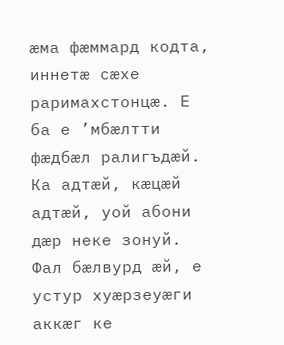æма фæммард кодта, иннетæ сæхе раримахстонцæ. Е ба е ’мбæлтти фæдбæл ралигъдæй. Ка адтæй, кæцæй адтæй, уой абони дæр неке зонуй. Фал бæлвурд æй, е устур хуæрзеуæги аккæг ке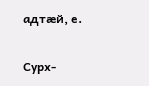адтæй, е.

Сурх-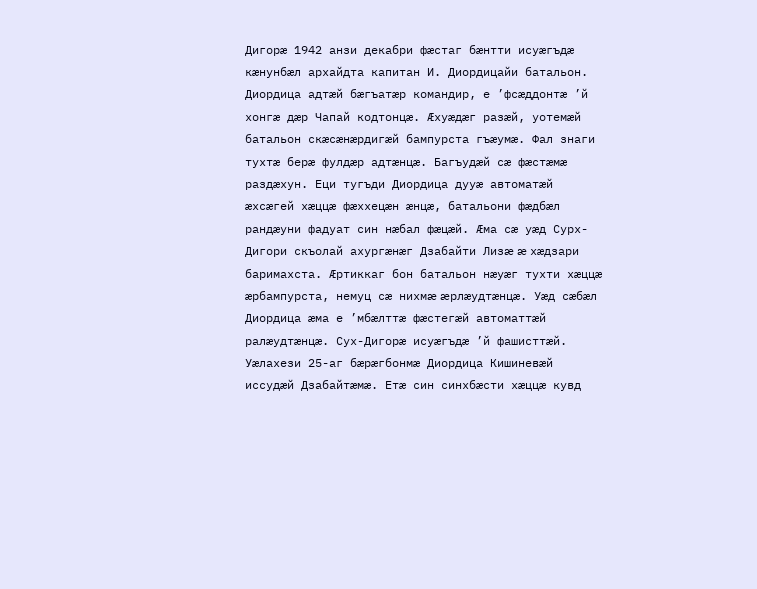Дигорæ 1942 анзи декабри фæстаг бæнтти исуæгъдæ кæнунбæл архайдта капитан И. Диордицайи батальон. Диордица адтæй бæгъатæр командир, е ’фсæддонтæ ’й хонгæ дæр Чапай кодтонцæ. Æхуæдæг разæй, уотемæй батальон скæсæнæрдигæй бампурста гъæумæ. Фал знаги тухтæ берæ фулдæр адтæнцæ. Багъудæй сæ фæстæмæ раздæхун. Еци тугъди Диордица дууæ автоматæй æхсæгей хæццæ фæххецæн æнцæ, батальони фæдбæл рандæуни фадуат син нæбал фæцæй. Æма сæ уæд Сурх-Дигори скъолай ахургæнæг Дзабайти Лизæ æ хæдзари баримахста. Æртиккаг бон батальон нæуæг тухти хæццæ æрбампурста, немуц сæ нихмæ æрлæудтæнцæ. Уæд сæбæл Диордица æма е ’мбæлттæ фæстегæй автоматтæй ралæудтæнцæ. Сух-Дигорæ исуæгъдæ ’й фашисттæй. Уæлахези 25-аг бæрæгбонмæ Диордица Кишиневæй иссудæй Дзабайтæмæ. Етæ син синхбæсти хæццæ кувд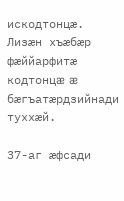искодтонцæ. Лизæн хъæбæр фæййарфитæ кодтонцæ æ бæгъатæрдзийнади туххæй.

37-аг æфсади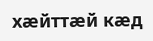хæйттæй кæд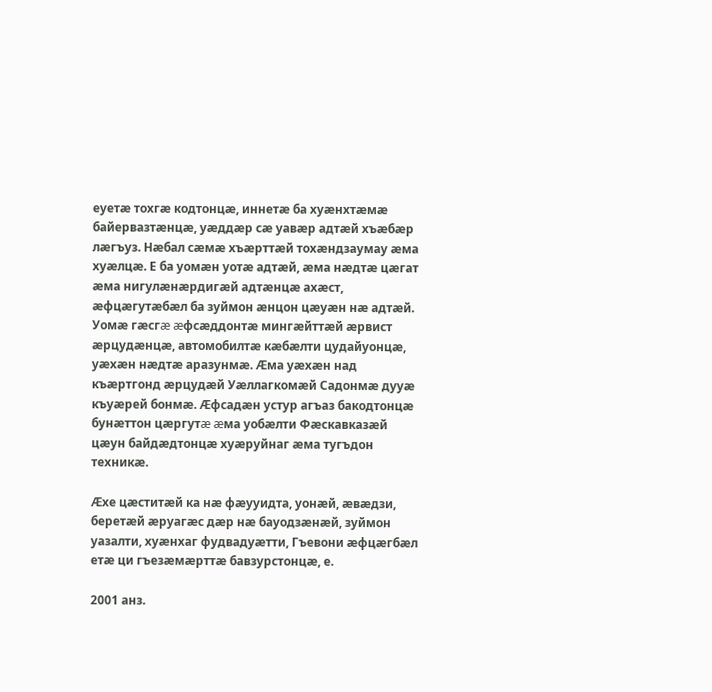еуетæ тохгæ кодтонцæ, иннетæ ба хуæнхтæмæ байервазтæнцæ, уæддæр сæ уавæр адтæй хъæбæр лæгъуз. Нæбал сæмæ хъæрттæй тохæндзаумау æма хуæлцæ. Е ба уомæн уотæ адтæй, æма нæдтæ цæгат æма нигулæнæрдигæй адтæнцæ ахæст, æфцæгутæбæл ба зуймон æнцон цæуæн нæ адтæй. Уомæ гæсгæ æфсæддонтæ мингæйттæй æрвист æрцудæнцæ, автомобилтæ кæбæлти цудайуонцæ, уæхæн нæдтæ аразунмæ. Æма уæхæн над къæртгонд æрцудæй Уæллагкомæй Садонмæ дууæ къуæрей бонмæ. Æфсадæн устур агъаз бакодтонцæ бунæттон цæргутæ æма уобæлти Фæскавказæй цæун байдæдтонцæ хуæруйнаг æма тугъдон техникæ.

Æхе цæститæй ка нæ фæууидта, уонæй, æвæдзи, беретæй æруагæс дæр нæ бауодзæнæй, зуймон уазалти, хуæнхаг фудвадуæтти, Гъевони æфцæгбæл етæ ци гъезæмæрттæ бавзурстонцæ, е.

2001 анз.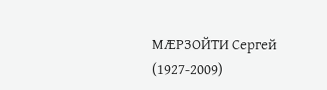МÆРЗОЙТИ Сергей (1927-2009)